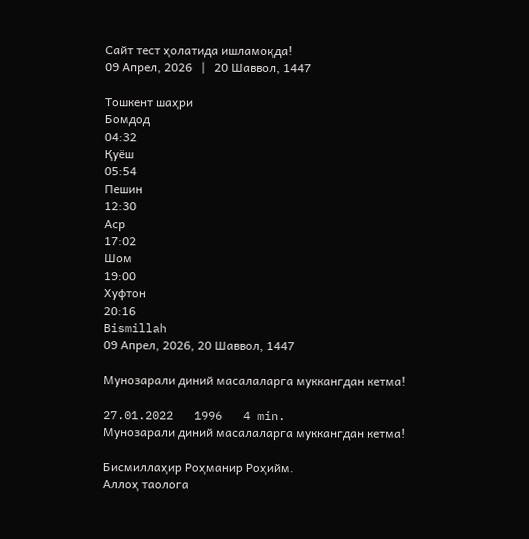Сайт тест ҳолатида ишламоқда!
09 Апрел, 2026   |   20 Шаввол, 1447

Тошкент шаҳри
Бомдод
04:32
Қуёш
05:54
Пешин
12:30
Аср
17:02
Шом
19:00
Хуфтон
20:16
Bismillah
09 Апрел, 2026, 20 Шаввол, 1447

Мунозарали диний масалаларга муккангдан кетма!

27.01.2022   1996   4 min.
Мунозарали диний масалаларга муккангдан кетма!

Бисмиллаҳир Роҳманир Роҳийм.
Аллоҳ таолога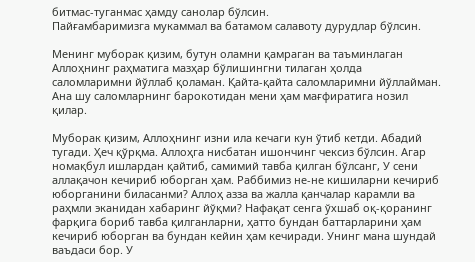битмас-туганмас ҳамду санолар бўлсин.
Пайғамбаримизга мукаммал ва батамом салавоту дурудлар бўлсин.

Менинг муборак қизим, бутун оламни қамраган ва таъминлаган Аллоҳнинг раҳматига мазҳар бўлишингни тилаган ҳолда саломларимни йўллаб қоламан. Қайта-қайта саломларимни йўллайман. Ана шу саломларнинг барокотидан мени ҳам мағфиратига нозил қилар.

Муборак қизим, Аллоҳнинг изни ила кечаги кун ўтиб кетди. Абадий тугади. Ҳеч қўрқма. Аллоҳга нисбатан ишончинг чексиз бўлсин. Агар номақбул ишлардан қайтиб, самимий тавба қилган бўлсанг, У сени аллақачон кечириб юборган ҳам. Раббимиз не-не кишиларни кечириб юборганини биласанми? Аллоҳ азза ва жалла қанчалар карамли ва раҳмли эканидан хабаринг йўқми? Нафақат сенга ўхшаб оқ-қоранинг фарқига бориб тавба қилганларни, ҳатто бундан баттарларини ҳам кечириб юборган ва бундан кейин ҳам кечиради. Унинг мана шундай ваъдаси бор. У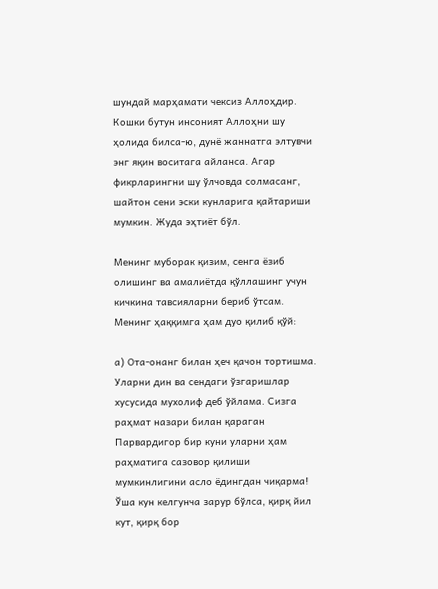шундай марҳамати чексиз Аллоҳдир. Кошки бутун инсоният Аллоҳни шу ҳолида билса-ю, дунё жаннатга элтувчи энг яқин воситага айланса. Агар фикрларингни шу ўлчовда солмасанг, шайтон сени эски кунларига қайтариши мумкин. Жуда эҳтиёт бўл.

Менинг муборак қизим, сенга ёзиб олишинг ва амалиётда қўллашинг учун кичкина тавсияларни бериб ўтсам. Менинг ҳаққимга ҳам дуо қилиб қўй:

а) Ота-онанг билан ҳеч қачон тортишма. Уларни дин ва сендаги ўзгаришлар хусусида мухолиф деб ўйлама. Сизга раҳмат назари билан қараган Парвардигор бир куни уларни ҳам раҳматига сазовор қилиши мумкинлигини асло ёдингдан чиқарма! Ўша кун келгунча зарур бўлса, қирқ йил кут, қирқ бор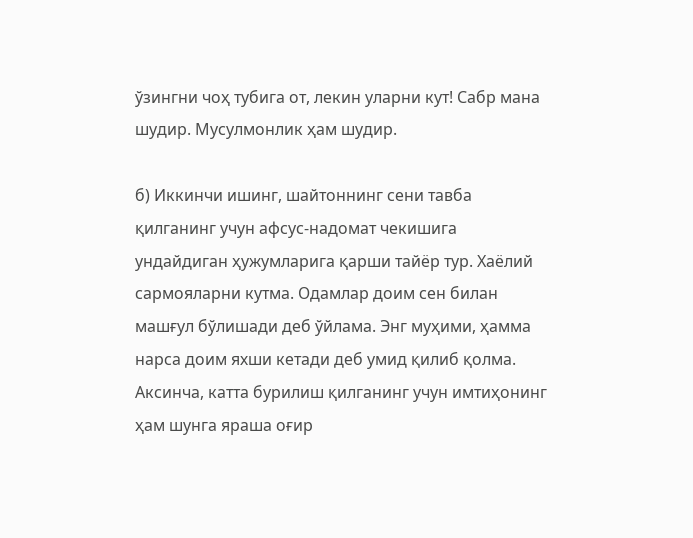ўзингни чоҳ тубига от, лекин уларни кут! Сабр мана шудир. Мусулмонлик ҳам шудир.

б) Иккинчи ишинг, шайтоннинг сени тавба қилганинг учун афсус-надомат чекишига ундайдиган ҳужумларига қарши тайёр тур. Хаёлий сармояларни кутма. Одамлар доим сен билан машғул бўлишади деб ўйлама. Энг муҳими, ҳамма нарса доим яхши кетади деб умид қилиб қолма. Аксинча, катта бурилиш қилганинг учун имтиҳонинг ҳам шунга яраша оғир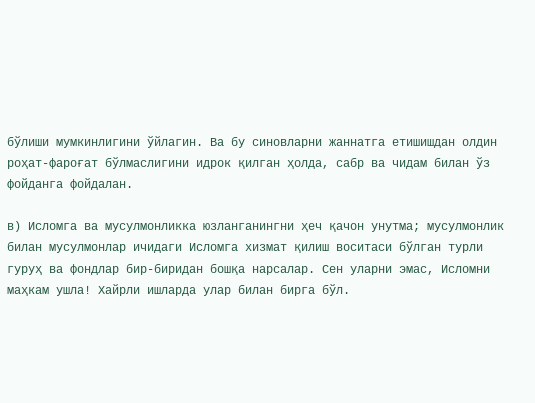бўлиши мумкинлигини ўйлагин. Ва бу синовларни жаннатга етишишдан олдин роҳат-фароғат бўлмаслигини идрок қилган ҳолда, сабр ва чидам билан ўз фойданга фойдалан.

в) Исломга ва мусулмонликка юзланганингни ҳеч қачон унутма; мусулмонлик билан мусулмонлар ичидаги Исломга хизмат қилиш воситаси бўлган турли гуруҳ ва фондлар бир-биридан бошқа нарсалар. Сен уларни эмас, Исломни маҳкам ушла! Хайрли ишларда улар билан бирга бўл.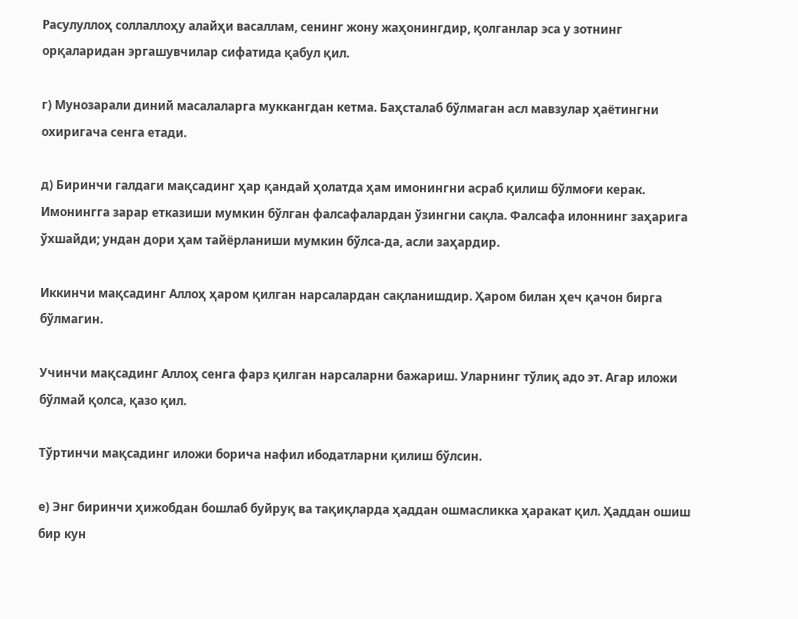Расулуллоҳ соллаллоҳу алайҳи васаллам, сенинг жону жаҳонингдир, қолганлар эса у зотнинг орқаларидан эргашувчилар сифатида қабул қил.

г) Мунозарали диний масалаларга муккангдан кетма. Баҳсталаб бўлмаган асл мавзулар ҳаётингни охиригача сенга етади.

д) Биринчи галдаги мақсадинг ҳар қандай ҳолатда ҳам имонингни асраб қилиш бўлмоғи керак. Имонингга зарар етказиши мумкин бўлган фалсафалардан ўзингни сақла. Фалсафа илоннинг заҳарига ўхшайди; ундан дори ҳам тайёрланиши мумкин бўлса-да, асли заҳардир.

Иккинчи мақсадинг Аллоҳ ҳаром қилган нарсалардан сақланишдир. Ҳаром билан ҳеч қачон бирга бўлмагин.

Учинчи мақсадинг Аллоҳ сенга фарз қилган нарсаларни бажариш. Уларнинг тўлиқ адо эт. Агар иложи бўлмай қолса, қазо қил.

Тўртинчи мақсадинг иложи борича нафил ибодатларни қилиш бўлсин.

е) Энг биринчи ҳижобдан бошлаб буйруқ ва тақиқларда ҳаддан ошмасликка ҳаракат қил. Ҳаддан ошиш бир кун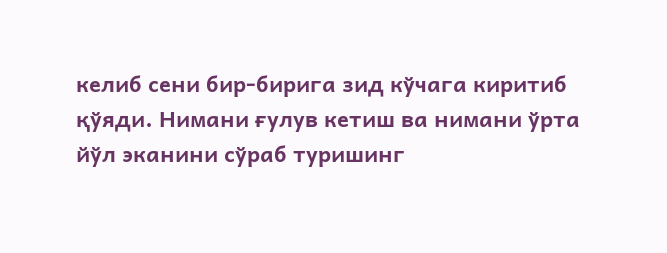келиб сени бир-бирига зид кўчага киритиб қўяди. Нимани ғулув кетиш ва нимани ўрта йўл эканини сўраб туришинг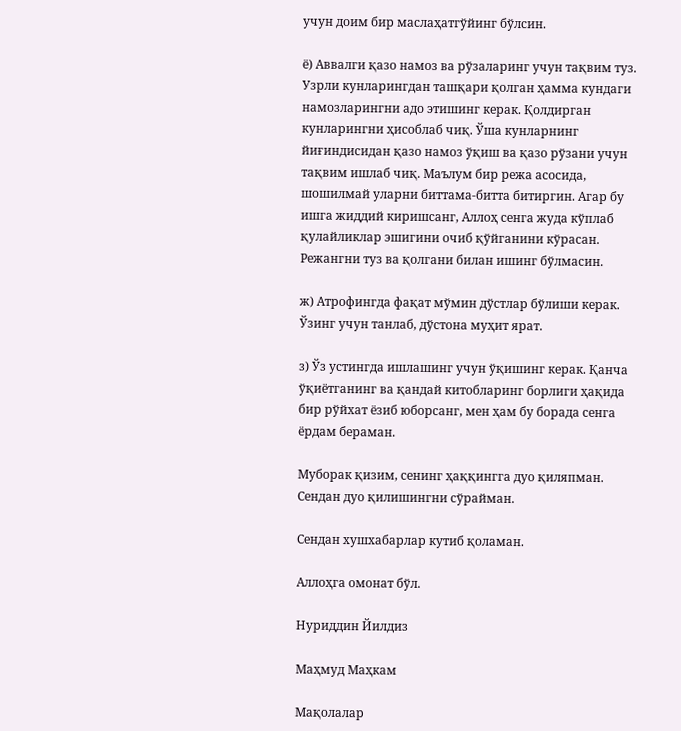учун доим бир маслаҳатгўйинг бўлсин.

ё) Аввалги қазо намоз ва рўзаларинг учун тақвим туз. Узрли кунларингдан ташқари қолган ҳамма кундаги намозларингни адо этишинг керак. Қолдирган кунларингни ҳисоблаб чиқ. Ўша кунларнинг йиғиндисидан қазо намоз ўқиш ва қазо рўзани учун тақвим ишлаб чиқ. Маълум бир режа асосида, шошилмай уларни биттама-битта битиргин. Агар бу ишга жиддий киришсанг, Аллоҳ сенга жуда кўплаб қулайликлар эшигини очиб қўйганини кўрасан. Режангни туз ва қолгани билан ишинг бўлмасин.

ж) Атрофингда фақат мўмин дўстлар бўлиши керак. Ўзинг учун танлаб, дўстона муҳит ярат.

з) Ўз устингда ишлашинг учун ўқишинг керак. Қанча ўқиётганинг ва қандай китобларинг борлиги ҳақида бир рўйхат ёзиб юборсанг, мен ҳам бу борада сенга ёрдам бераман.

Муборак қизим, сенинг ҳаққингга дуо қиляпман. Сендан дуо қилишингни сўрайман.

Сендан хушхабарлар кутиб қоламан.

Аллоҳга омонат бўл.

Нуриддин Йилдиз

Маҳмуд Маҳкам

Мақолалар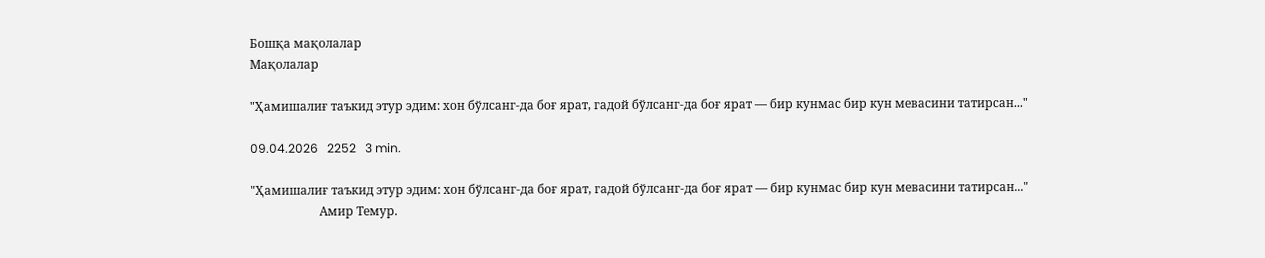Бошқа мақолалар
Мақолалар

"Ҳамишалиғ таъкид этур эдим: хон бўлсанг-да боғ ярат, гадой бўлсанг-да боғ ярат — бир кунмас бир кун мевасини татирсан..."

09.04.2026   2252   3 min.

"Ҳамишалиғ таъкид этур эдим: хон бўлсанг-да боғ ярат, гадой бўлсанг-да боғ ярат — бир кунмас бир кун мевасини татирсан..."
                       Амир Темур.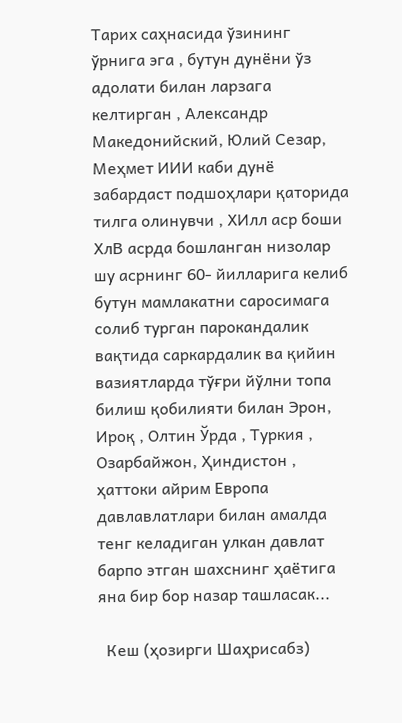Тарих саҳнасида ўзининг ўрнига эга , бутун дунёни ўз адолати билан ларзага келтирган , Александр Македонийский, Юлий Сезар, Меҳмет ИИИ каби дунё забардаст подшоҳлари қаторида тилга олинувчи , ХИлл аср боши ХлВ асрда бошланган низолар шу асрнинг 60- йилларига келиб бутун мамлакатни саросимага солиб турган парокандалик вақтида саркардалик ва қийин вазиятларда тўғри йўлни топа билиш қобилияти билан Эрон, Ироқ , Олтин Ўрда , Туркия , Озарбайжон, Ҳиндистон , ҳаттоки айрим Европа давлавлатлари билан амалда тенг келадиган улкан давлат барпо этган шахснинг ҳаётига яна бир бор назар ташласак...

  Кеш (ҳозирги Шаҳрисабз)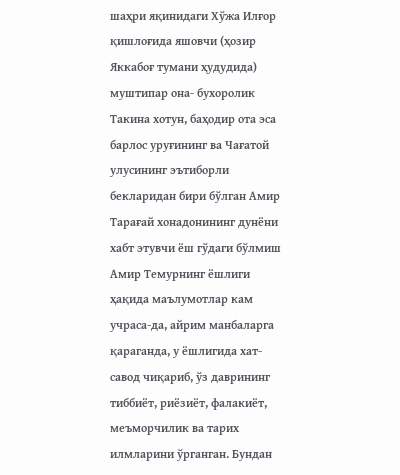шаҳри яқинидаги Хўжа Илғор қишлоғида яшовчи (ҳозир Яккабоғ тумани ҳудудида) муштипар она- бухоролик Такина хотун, баҳодир ота эса барлос уруғининг ва Чағатой улусининг эътиборли бекларидан бири бўлган Амир Тарағай хонадонининг дунёни хабт этувчи ёш гўдаги бўлмиш  Амир Темурнинг ёшлиги ҳақида маълумотлар кам учраса-да, айрим манбаларга қараганда, у ёшлигида хат-савод чиқариб, ўз даврининг тиббиёт, риёзиёт, фалакиёт, меъморчилик ва тарих илмларини ўрганган. Бундан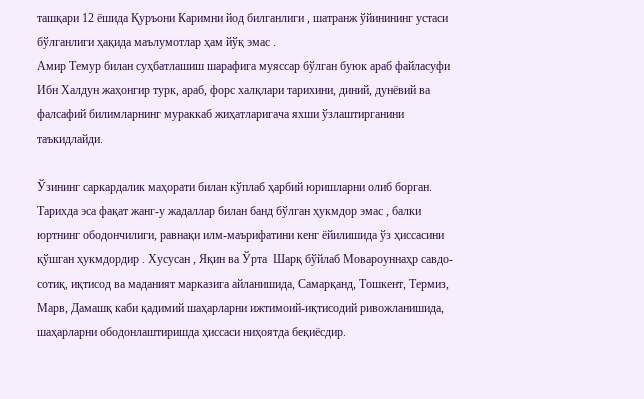ташқари 12 ёшида Қуръони Каримни йод билганлиги , шатранж ўйинининг устаси бўлганлиги ҳақида маълумотлар ҳам йўқ эмас .
Амир Темур билан суҳбатлашиш шарафига муяссар бўлган буюк араб файласуфи Ибн Халдун жаҳонгир турк, араб, форс халқлари тарихини, диний, дунёвий ва фалсафий билимларнинг мураккаб жиҳатларигача яхши ўзлаштирганини таъкидлайди.

Ўзининг саркардалик маҳорати билан кўплаб ҳарбий юришларни олиб борган. Тарихда эса фақат жанг-у жадаллар билан банд бўлган ҳукмдор эмас , балки юртнинг ободончилиги, равнақи илм-маърифатини кенг ёйилишида ўз ҳиссасини қўшган ҳукмдордир . Хусусан , Яқин ва Ўрта  Шарқ бўйлаб Мовароуннаҳр савдо-сотиқ, иқтисод ва маданият марказига айланишида, Самарқанд, Тошкент, Термиз, Марв, Дамашқ каби қадимий шаҳарларни ижтимоий-иқтисодий ривожланишида, шаҳарларни ободонлаштиришда ҳиссаси ниҳоятда беқиёсдир.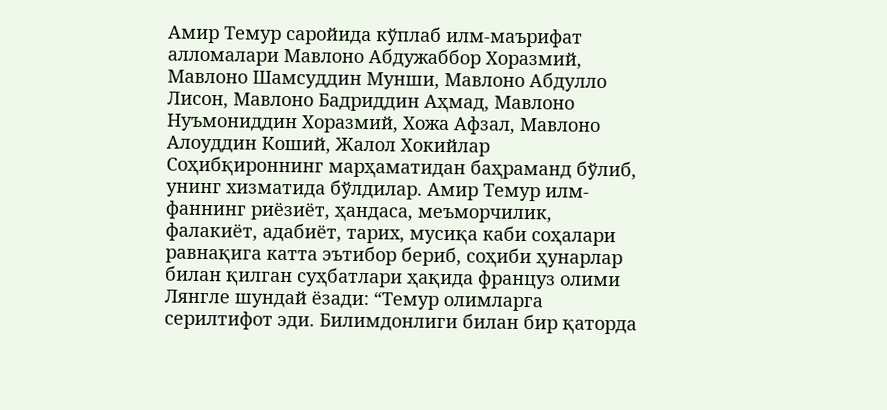Амир Темур саройида кўплаб илм-маърифат алломалари Мавлоно Абдужаббор Хоразмий, Мавлоно Шамсуддин Мунши, Мавлоно Абдулло Лисон, Мавлоно Бадриддин Аҳмад, Мавлоно Нуъмониддин Хоразмий, Хожа Афзал, Мавлоно Алоуддин Коший, Жалол Хокийлар Соҳибқироннинг марҳаматидан баҳраманд бўлиб, унинг хизматида бўлдилар. Амир Темур илм-фаннинг риёзиёт, ҳандаса, меъморчилик, фалакиёт, адабиёт, тарих, мусиқа каби соҳалари равнақига катта эътибор бериб, соҳиби ҳунарлар билан қилган суҳбатлари ҳақида француз олими Лянгле шундай ёзади: “Темур олимларга серилтифот эди. Билимдонлиги билан бир қаторда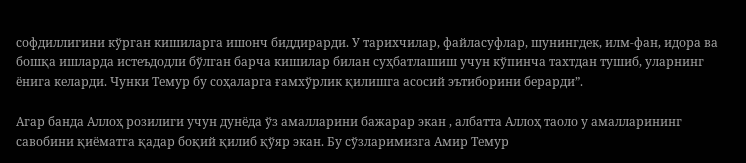софдиллигини кўрган кишиларга ишонч биддирарди. У тарихчилар, файласуфлар, шунингдек, илм-фан, идора ва бошқа ишларда истеъдодли бўлган барча кишилар билан суҳбатлашиш учун кўпинча тахтдан тушиб, уларнинг ёнига келарди. Чунки Темур бу соҳаларга ғамхўрлик қилишга асосий эътиборини берарди”.

Агар банда Аллоҳ розилиги учун дунёда ўз амалларини бажарар экан , албатта Аллоҳ таоло у амалларининг савобини қиёматга қадар боқий қилиб қўяр экан. Бу сўзларимизга Амир Темур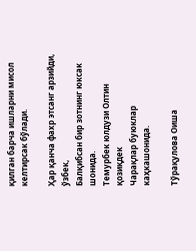қилган барча ишларни мисол келтирсак бўлади.

Ҳар қанча фахр этсанг арзийди, ўзбек,
Балқибсан бир зотнинг юксак шонида.
Темурбек юлдузи Олтин қозиқдек
Чарақлар буюклар  каҳкашонида.

Тўрақулова Оиша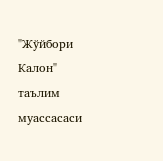"Жўйбори Калон" таълим муассасаси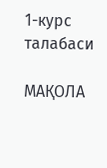1-курс талабаси

МАҚОЛА